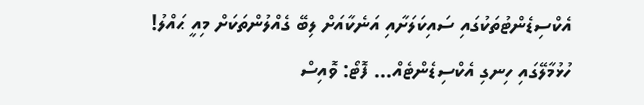އެކްސިޑެންޓުތަކުގައި ސައިކަލަށާއި އަނެކާއަށް ލިބޭ ގެއްލުންތަކަށް މިއީ ޙައްލު!
ހުޅުމާލޭގައި ހިނގި އެކްސިޑެންޓެއް... ފޮޓޯ: ވޮއިސް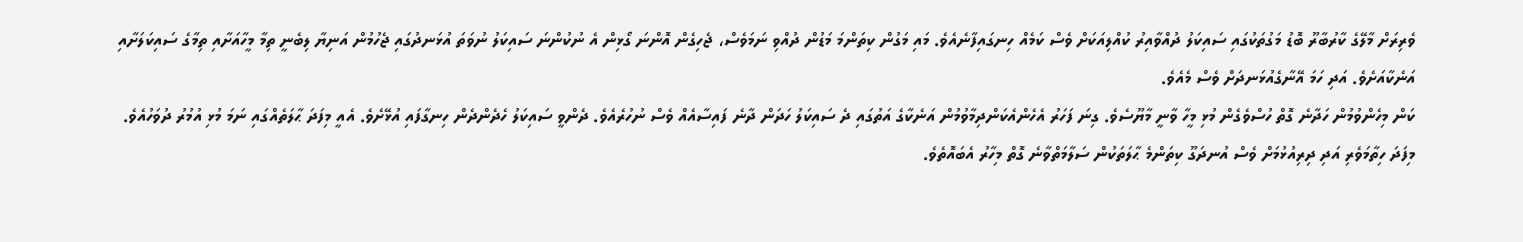ވެރިރަށް މާލޭގެ ކާރުބާރޫ ބޮޑު މަގުތަކުގައި ސައިކަލު ދުއްވާއިރު ކުއްލިއަކަށް ވެސް ކަމެއް ހިނގައިފާނެއެވެ. މައި މަގުން ކިތަންމަ މަޑުން ދުއްވި ނަމަވެސް، ޖެހިގެން އޮންނަ ގޯޅިން އެ ނުކުންނަ ސައިކަލު ނުވަތަ އުޅަނދުގައި ޖެހުމުން އަނިޔާ ލިބެނީ ތިމާ މީހާއަށާއި ތިމާގެ ސައިކަލަށާއި އަނެކާއަށެވެ. އަދި ހަމަ އޭނާގެއުޅަނދަށް ވެސް މެއެވެ.
ކަން މިހެންވުމުން ހަދާނެ ގޮތް ހުސްވެގެން މުޅި މީހާ ވާނީ މާޔޫސެވެ. ގިނަ ފަހަރު އެހެންއެކަންދިމާވުމުން އަނެކާގެ އަތުގައި ދެ ސައިކަލު ހަދަން ދާނެ ފައިސާއެއް ވެސް ނުހުރެއެވެ. ދެންވީ ސައިކަލު ހެދެންދެން ހިނގާފައި އުޅޭށެވެ. އެއީ މިފަދަ ޙާލަތެއްގައި ނަމަ މުޅި އުމުރު ދުވަހުއެވެ.
މިފަދަ ހިތާމަވެރި އަދި ދިރިއުޅުމަށް ވެސް އުނދަގޫ ކިތަންމެ ޙާލަތަކުން ސަލާމަތްވާނެ ގޮތް މިހާރު އެބައޮތެވެ.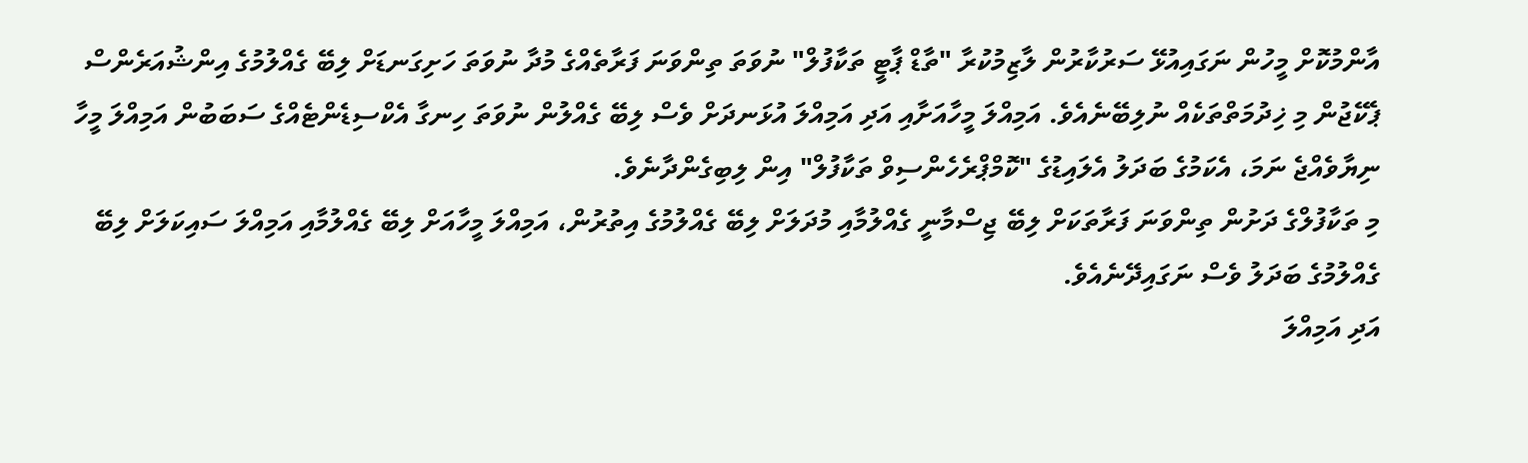އާންމުކޮށް މީހުން ނަގައިއުޅޭ ސަރުކާރުން ލާޒިމުކުރާ "ތާޑް ޕާޓީ ތަކާފުލް" ނުވަތަ ތިންވަނަ ފަރާތެއްގެ މުދާ ނުވަތަ ހަށިގަނޑަށް ލިބޭ ގެއްލުމުގެ އިންޝުއަރެންސް ޕެކޭޖުން މި ޚިދުމަތްތަކެއް ނުލިބޭނެއެވެ. އަމިއްލަ މީހާއަށާއި އަދި އަމިއްލަ އުޅަނދަށް ވެސް ލިބޭ ގެއްލުން ނުވަތަ ހިނގާ އެކްސިޑެންޓެއްގެ ސަބަބުން އަމިއްލަ މީހާ ނިޔާވެއްޖެ ނަމަ، އެކަމުގެ ބަދަލު އެލައިޑުގެ "ކޮމްޕްރެހެންސިވް ތަކާފުލް" އިން ލިބިގެންދާނެވެ.
މި ތަކާފުލްގެ ދަށުން ތިންވަނަ ފަރާތަކަށް ލިބޭ ޖިސްމާނީ ގެއްލުމާއި މުދަލަށް ލިބޭ ގެއްލުމުގެ އިތުރުން، އަމިއްލަ މީހާއަށް ލިބޭ ގެއްލުމާއި އަމިއްލަ ސައިކަލަށް ލިބޭ ގެއްލުމުގެ ބަދަލު ވެސް ނަގައިދޭނެއެވެ.
އަދި އަމިއްލަ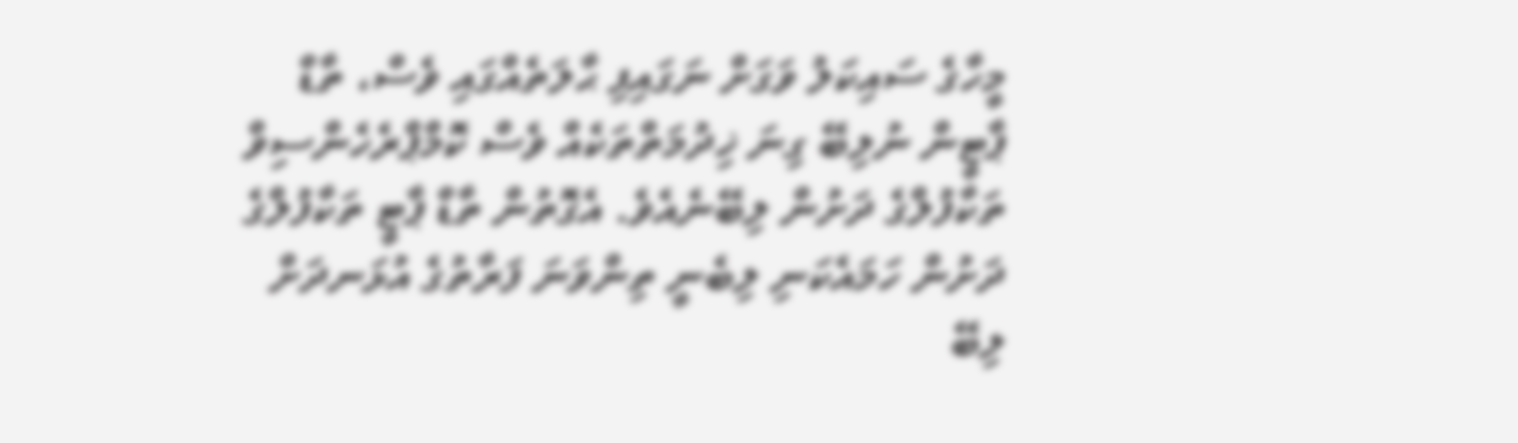މީހާގެ ސައިކަލު ވަގަށް ނަގައިފި ޙާލަތެއްގައި ވެސް، ތާޑް ޕާޓީން ނުލިބޭ ގިނަ ޚިދުމަތްތަކެއް ވެސް ކޮމްޕްރެހެންސިވް ތަކާފުލްގެ ދަށުން ލިބޭނެއެވެ. އެގޮތުން ތާޑް ޕާޓީ ތަކާފުލްގެ ދަށުން ހަމައެކަނި ލިބެނީ ތިންވަނަ ފަރާތުގެ އުޅަނދަށް ލިބޭ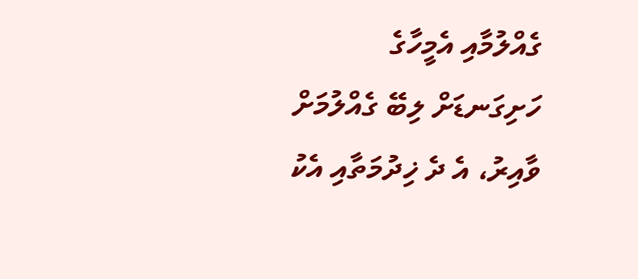ގެއްލުމާއި އެމީހާގެ ހަށިގަނޑަށް ލިބޭ ގެއްލުމަށް ވާއިރު، އެ ދެ ޚިދުމަތާއި އެކު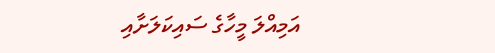އަމިއްލަ މީހާގެ ސައިކަލަށާއި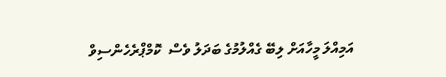އަމިއްލަ މީހާއަށް ލިބޭ ގެއްލުމުގެ ބަދަލު ވެސް  ކޮމްޕްރެހެންސިވް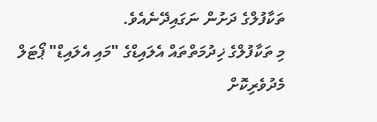ތަކާފުލްގެ ދަށުން ނަގައިދޭނެއެވެ.
މި ތަކާފުލްގެ ޚިދުމަތްތައް އެލައިޑްގެ "މައި އެލައިޑް" ޕޯޓަލް މެދުވެރިކޮށް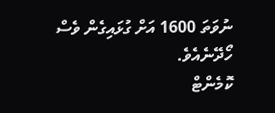ނުވަތަ 1600 އަށް ގުޅައިގެން ވެސް ހޯދޭނެއެވެ.
ކޮމެންޓް